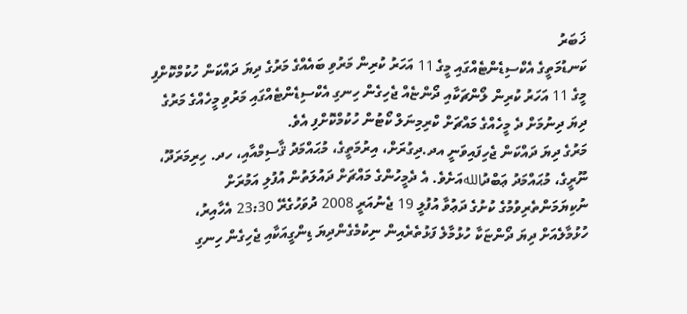ޚަބަރު
ކަނޑުމަތީގެ އެކްސިޑެންޓެއްގައި މީގެ 11 އަހަރު ކުރިން މަރުވި ބައެއްގެ މަރުގެ ދިޔަ ދައްކަން ހުކުމްކޮށްފި
މީގެ 11 އަހަރު ކުރިން ލޯންޗަކާއި ދޯންޏެއް ޖެހިގެން ހިނގި އެކްސިޑެންޓެއްގައި މަރުވި މީހެއްގެ މަރުގެ ދިޔަ ދިނުމަށް ދެ މީހެއްގެ މައްޗަށް ކްރިމިނަލް ކޯޓުން ހުކުމްކޮށްފި އެވެ.
މަރުގެ ދިޔަ ދައްކަން ޖެހިފައިވަނީ އދ.ދިގުރަށް، އިރުމަތީގެ، މުޙައްމަދު ޤާސިމްއާއި، ހދ. ހިރިމަރަދޫ، ނޫރީގެ، މުޙައްމަދު ޢަބްދުاللهއަށެވެ. އެ ދެމީހުންގެ މައްޗަށް ދައުލަތުން އުފުލި އަމުރަށް ނުކިޔަމަންތެރިވުމުގެ ކުށުގެ ދަޢުވާ އުފުލީ 19 ޖެނުއަރީ 2008 ދުވަހުގެރޭ 23:30 އެހާއިރު، ހުޅުމާލެއަށް ދިޔަ ދޯންޏަކާ ހުޅުމާލެ ފަޅުތެރެއިން ނިކުމެގެންދިޔަ ޑިންގީއަކާއި ޖެހިގެން ހިނގި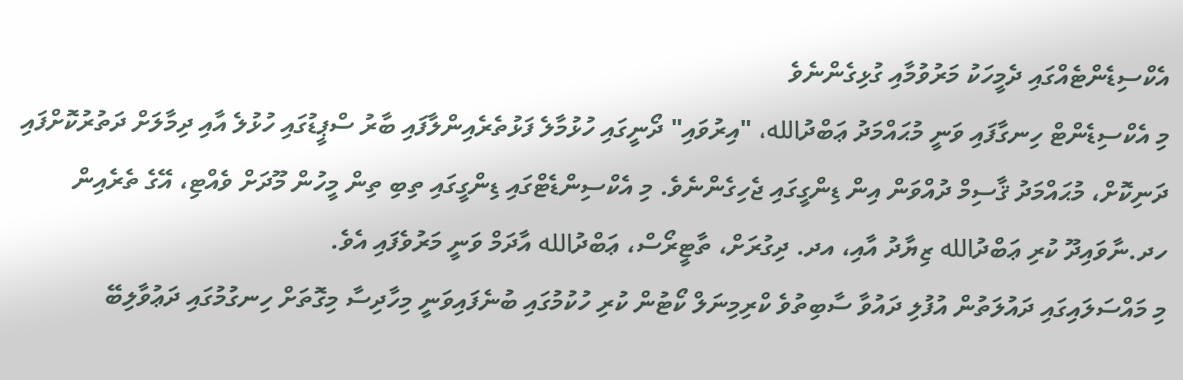އެކްސިޑެންޓެއްގައި ދެމީހަކު މަރުވުމާއި ގުޅިގެންނެވެ
މި އެކްސިޑެންޓް ހިނގާފައި ވަނީ މުޙައްމަދު ޢަބްދުالله، "އިރުވައި" ދޯނީގައި ހުޅުމާލެ ފަޅުތެރެއިންލާފައި ބާރު ސްޕީޑުގައި ހުޅުލެ އާއި ދިމާލަށް ދަތުރުކޮށްފައި ދަނިކޮށް، މުޙައްމަދު ޤާސިމް ދުއްވަން އިން ޑިންގީގައި ޖެހިގެންނެވެ. މި އެކްސިންޑެޓްގައި ޑިންގީގައި ތިބި ތިން މީހުން މޫދަށް ވެއްޓި، އޭގެ ތެރެއިން ހދ.ނާވައިދޫ ކުރި ޢަބްދުالله ޒިޔާދު އާއި، އދ. ދިގުރަށް، ތާޓީރޯސް، ޢަބްދުالله އާދަމް ވަނީ މަރުވެފައި އެވެ.
މި މައްސަލައިގައި ދައުލަތުން އުފުލި ދައުވާ ސާބިތުވެ ކްރިމިނަލް ކޯޓުން ކުރި ހުކުމުގައި ބުނެފައިވަނީ މިހާދިސާ މިގޮތަށް ހިނގުމުގައި ދަޢުވާލިބޭ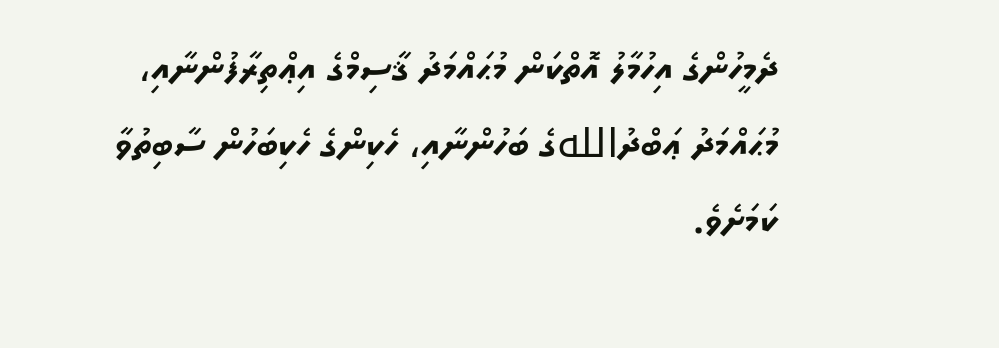ދެމީހުންގެ އިހުމާލު އޮތްކަން މުޙައްމަދު ޤާސިމްގެ އިޢްތިރާފުންނާއި، މުޙައްމަދު ޢަބްދުاللهގެ ބަހުންނާއި، ހެކިންގެ ހެކިބަހުން ސާބިތުވާ ކަމަށެވެ.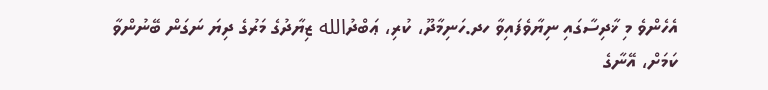އެހެންވެ މި ޚާދިސާގައި ނިޔާވެފައިވާ ހދ.ހަނިމާދޫ، ކުރި، ޢަބްދުالله ޒިޔާދުގެ މަރުގެ ދިޔަ ނަގަން ބޭނުންވާ ކަމަށް، އޭނާގެ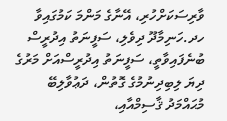ވާރިސަކަށްހުރި، އޭނާގެ މަންމަ ކަމުގައިވާ ހދ.ހަނިމާދޫ ދިވެލި، ސަފީނަތު އިދުރީސް ބުނެފައިވާތީ، ސަފީނަތު އިދުރީސްއަށް މަރުގެ ދިޔަ ލިބިދިނުމުގެ ގޮތުން، ދަޢުވާލިބޭ މުޙައްމަދު ޤާސިމްއާއި،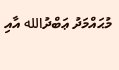މުޙައްމަދު ޢަބްދުالله އާއި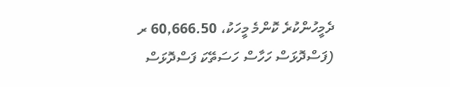ދެމީހުންކުރެ ކޮންމެ މީހަކު، 60,666.50 ރ (ފަސްދޮޅަސް ހަހާސް ހަސަތޭކަ ފަސްދޮޅަސް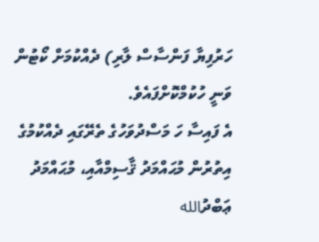ހަރުފިޔާ ފަންސާސް ލާރި) ދެއްކުމަށް ކޯޓުން ވަނީ ހުކުމްކޮށްފައެވެ.
އެ ފައިސާ ހަ މަސްދުވަހުގެ ތެރޭގައި ދެއްކުމުގެ އިތުރުން މުޙައްމަދު ޤާސިމްއާއި، މުޙައްމަދު ޢަބްދުالله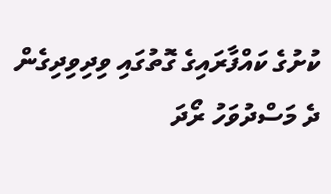ކުށުގެ ކައްފާރައިގެ ގޮތުގައި ވިދިވިދިގެން ދެ މަސްދުވަހު ރޯދަ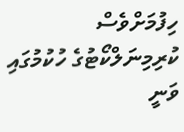ހިފުމަށްވެސް ކުރިމިނަލްކޯޓުގެ ހުކުމުގައި ވަނީ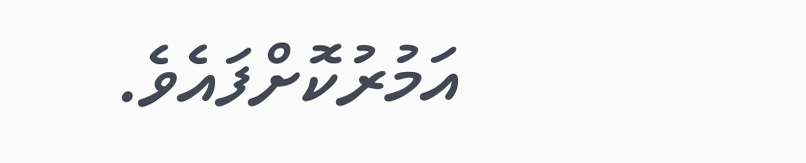އަމުރުކޮށްފައެވެ.